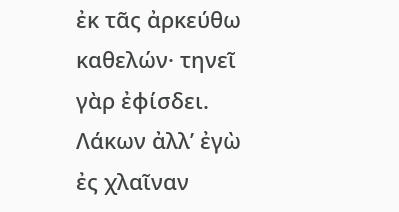ἐκ τᾶς ἀρκεύθω καθελών· τηνεῖ γὰρ ἐφίσδει. Λάκων ἀλλʼ ἐγὼ ἐς χλαῖναν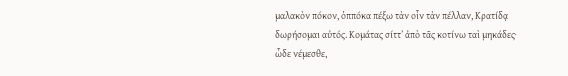μαλακὸν πόκον, ὁππόκα πέξω τὰν οἶν τὰν πέλλαν, Κρατίδᾳ δωρήσομαι αὐτός. Κομάτας σίττʼ ἀπὸ τᾶς κοτίνω ταὶ μηκάδες· ὧδε νέμεσθε,